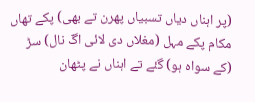(پر اہناں دیاں تسبیاں پھرن تے بھی) پکے تھاں مکام پکے مہل (مغلاں دی لائی اگّ نال) سڑ (کے سواہ ہو) گئے تے اہناں نے پٹھان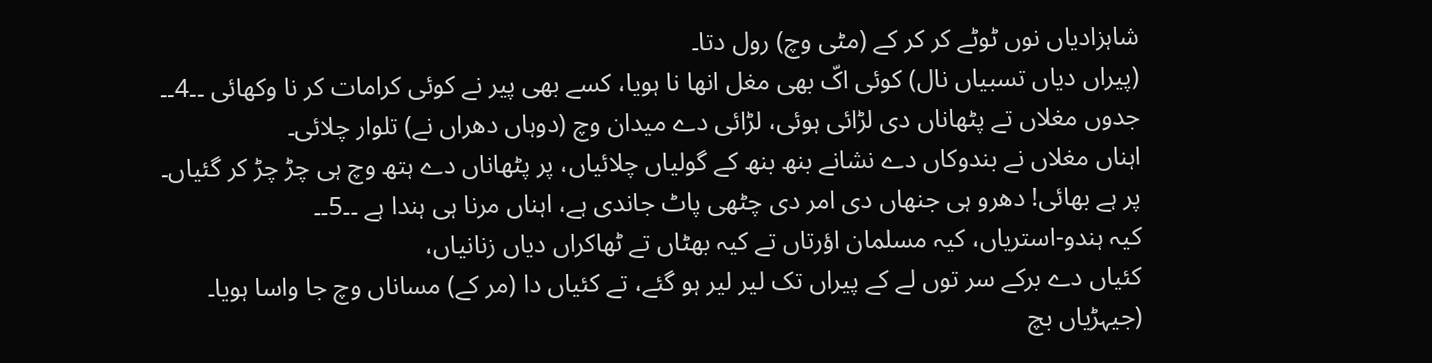شاہزادیاں نوں ٹوٹے کر کر کے (مٹی وچ) رول دتا۔
(پیراں دیاں تسبیاں نال) کوئی اکّ بھی مغل انھا نا ہویا، کسے بھی پیر نے کوئی کرامات کر نا وکھائی ۔۔4۔۔
جدوں مغلاں تے پٹھاناں دی لڑائی ہوئی، لڑائی دے میدان وچ (دوہاں دھراں نے) تلوار چلائی۔
اہناں مغلاں نے بندوکاں دے نشانے بنھ بنھ کے گولیاں چلائیاں، پر پٹھاناں دے ہتھ وچ ہی چڑ چڑ کر گئیاں۔
پر ہے بھائی! دھرو ہی جنھاں دی امر دی چٹھی پاٹ جاندی ہے، اہناں مرنا ہی ہندا ہے ۔۔5۔۔
کیہ ہندو-استریاں، کیہ مسلمان اؤرتاں تے کیہ بھٹاں تے ٹھاکراں دیاں زنانیاں،
کئیاں دے برکے سر توں لے کے پیراں تک لیر لیر ہو گئے، تے کئیاں دا (مر کے) مساناں وچ جا واسا ہویا۔
(جیہڑیاں بچ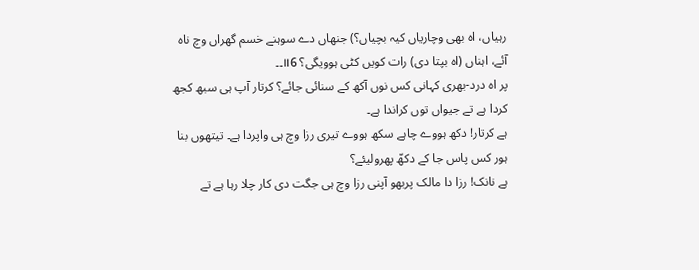رہیاں، اہ بھی وچاریاں کیہ بچیاں؟) جنھاں دے سوہنے خسم گھراں وچ ناہ آئے، اہناں (اہ بپتا دی) رات کویں کٹی ہوویگی؟ ॥6۔۔
پر اہ درد-بھری کہانی کس نوں آکھ کے سنائی جائے؟ کرتار آپ ہی سبھ کجھ کردا ہے تے جیواں توں کراندا ہے۔
ہے کرتار! دکھ ہووے چاہے سکھ ہووے تیری رزا وچ ہی واپردا ہے۔ تیتھوں بنا ہور کس پاس جا کے دکھّ پھرولیئے؟
ہے نانک! رزا دا مالک پربھو آپنی رزا وچ ہی جگت دی کار چلا رہا ہے تے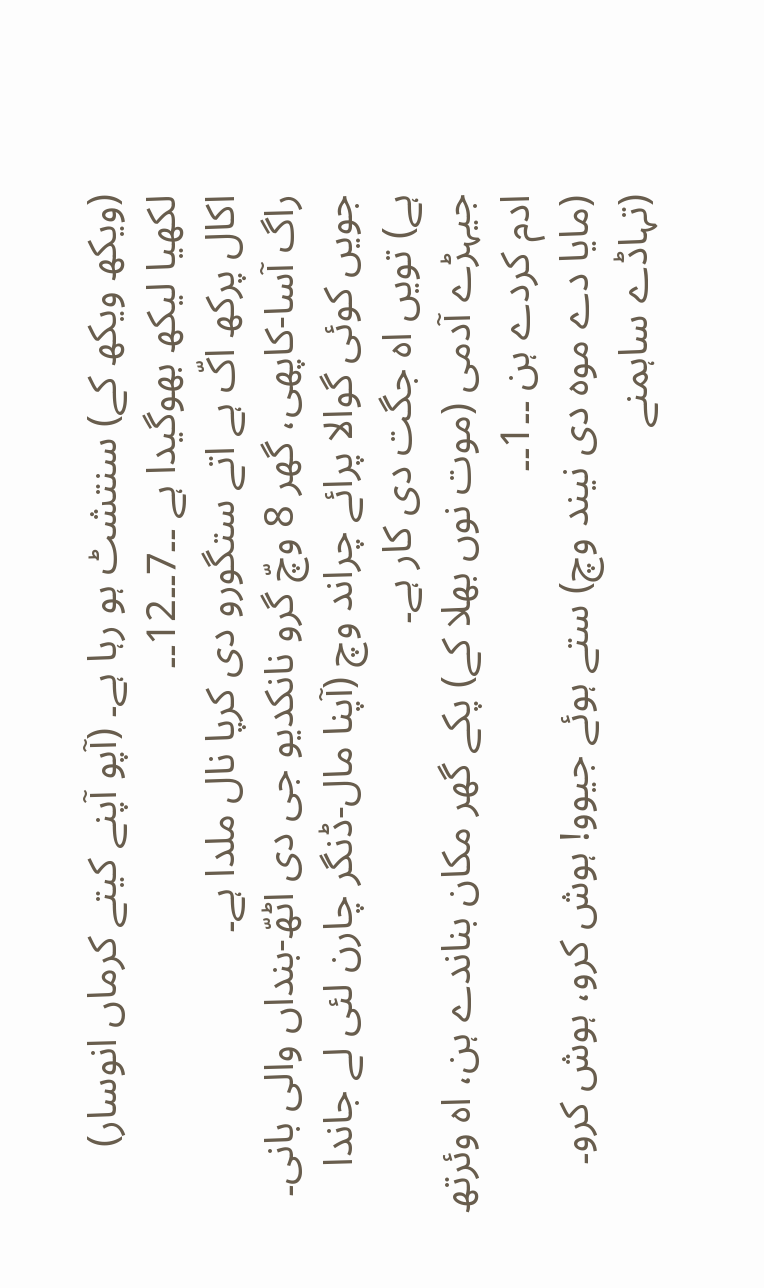(ویکھ ویکھ کے) سنتشٹ ہو رہا ہے۔ (آپو آپنے کیتے کرماں انوسار) لکھیا لیکھ بھوگیدا ہے ۔۔7۔۔12۔۔
اکال پرکھ اکّ ہے اتے ستگورو دی کرپا نال ملدا ہے۔
راگ آسا-کاپھی، گھر 8 وچّ گرو نانکدیو جی دی اٹھّ-بنداں والی بانی۔
جویں کوئی گوالا پرائے چراند وچ (آپنا مال-ڈنگر چارن لئی لے جاندا ہے) تویں اہ جگت دی کار ہے۔
جیہڑے آدمی (موت نوں بھلا کے) پکے گھر مکان بناندے ہن، اہ وئرتھ ادم کردے ہن ۔۔1۔۔
(مایا دے موہ دی نیند وچ) ستے ہوئے جیوو! ہوش کرو، ہوش کرو۔ (تہاڈے ساہمنے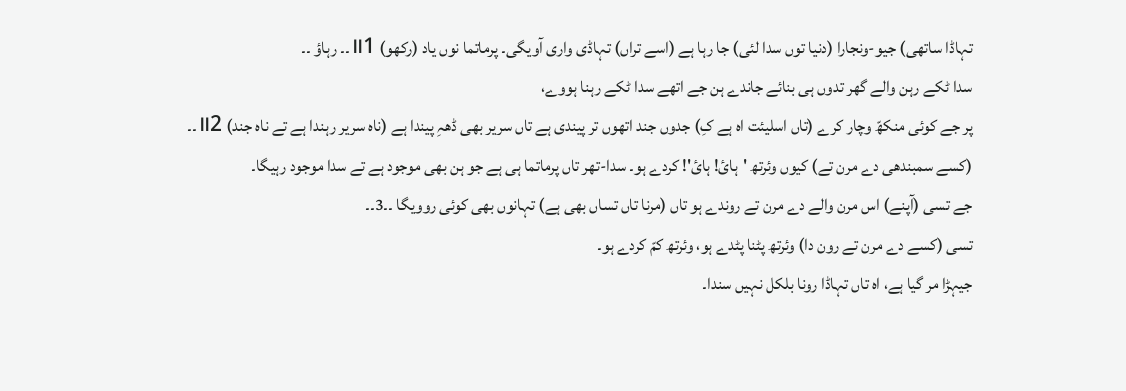تہاڈا ساتھی) جیو-ونجارا (دنیا توں سدا لئی) جا رہا ہے (اسے تراں) تہاڈی واری آویگی۔ پرماتما نوں یاد (رکھو) ॥1۔۔ رہاؤ ۔۔
سدا ٹکے رہن والے گھر تدوں ہی بنائے جاندے ہن جے اتھے سدا ٹکے رہنا ہووے،
پر جے کوئی منکھّ وچار کرے (تاں اسلیئت اہ ہے کِ) جدوں جند اتھوں تر پیندی ہے تاں سریر بھی ڈھہِ پیندا ہے (ناہ سریر رہندا ہے تے ناہ جند) ॥2۔۔
(کسے سمبندھی دے مرن تے) کیوں وئرتھ 'ہائ! ہائ'! کردے ہو۔ سدا-تھر تاں پرماتما ہی ہے جو ہن بھی موجود ہے تے سدا موجود رہیگا۔
جے تسی (آپنے) اس مرن والے دے مرن تے روندے ہو تاں (مرنا تاں تساں بھی ہے) تہانوں بھی کوئی روویگا ۔۔3۔۔
تسی (کسے دے مرن تے رون دا) وئرتھ پٹنا پٹدے ہو، وئرتھ کمّ کردے ہو۔
جیہڑا مر گیا ہے، اہ تاں تہاڈا رونا بلکل نہیں سندا۔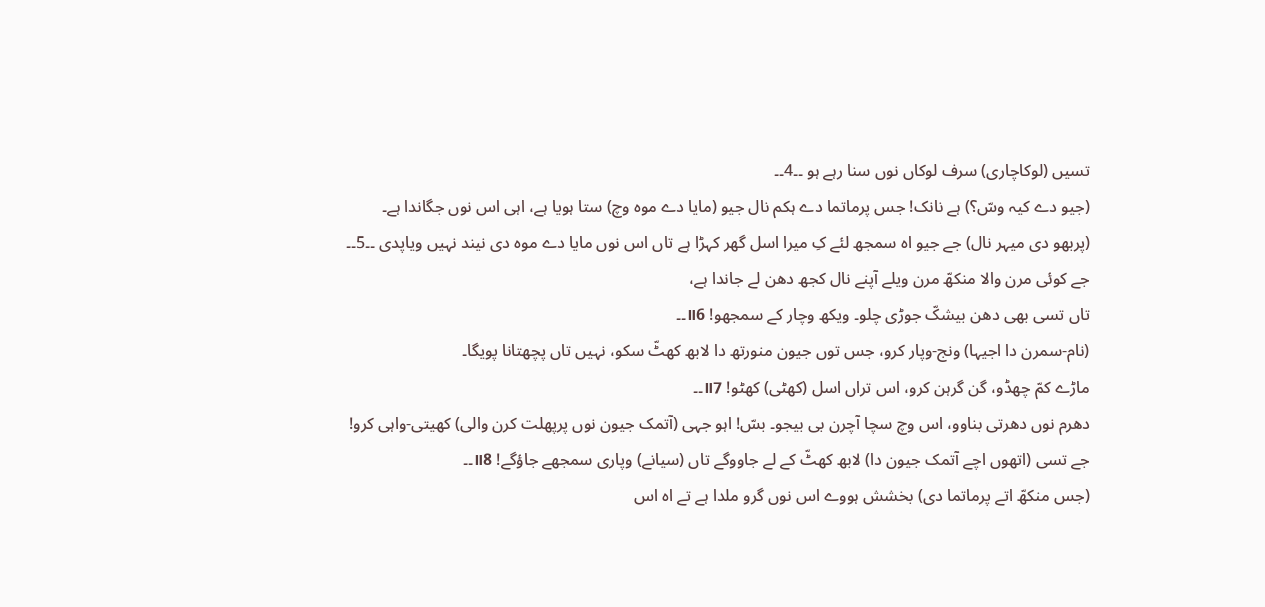تسیں (لوکاچاری) سرف لوکاں نوں سنا رہے ہو ۔۔4۔۔
(جیو دے کیہ وسّ؟) ہے نانک! جس پرماتما دے ہکم نال جیو (مایا دے موہ وچ) ستا ہویا ہے، اہی اس نوں جگاندا ہے۔
(پربھو دی میہر نال) جے جیو اہ سمجھ لئے کِ میرا اسل گھر کہڑا ہے تاں اس نوں مایا دے موہ دی نیند نہیں ویاپدی ۔۔5۔۔
جے کوئی مرن والا منکھّ مرن ویلے آپنے نال کجھ دھن لے جاندا ہے،
تاں تسی بھی دھن بیشکّ جوڑی چلو۔ ویکھ وچار کے سمجھو! ॥6۔۔
(نام-سمرن دا اجیہا) ونج-وپار کرو، جس توں جیون منورتھ دا لابھ کھٹّ سکو، نہیں تاں پچھتانا پویگا۔
ماڑے کمّ چھڈو، گن گرہن کرو، اس تراں اسل (کھٹی) کھٹو! ॥7۔۔
دھرم نوں دھرتی بناوو، اس وچ سچا آچرن بی بیجو۔ بسّ! اہو جہی (آتمک جیون نوں پرپھلت کرن والی) کھیتی-واہی کرو!
جے تسی (اتھوں اچے آتمک جیون دا) لابھ کھٹّ کے لے جاووگے تاں (سیانے) وپاری سمجھے جاؤگے! ॥8۔۔
(جس منکھّ اتے پرماتما دی) بخشش ہووے اس نوں گرو ملدا ہے تے اہ اس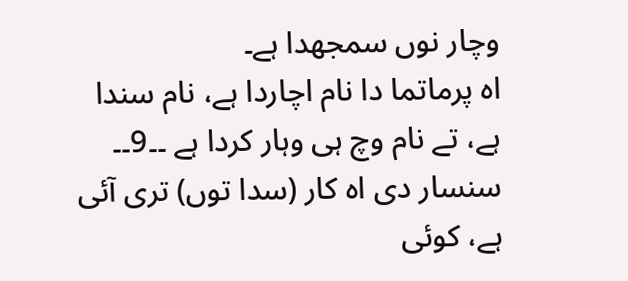وچار نوں سمجھدا ہے۔
اہ پرماتما دا نام اچاردا ہے، نام سندا ہے، تے نام وچ ہی وہار کردا ہے ۔۔9۔۔
سنسار دی اہ کار (سدا توں) تری آئی ہے، کوئی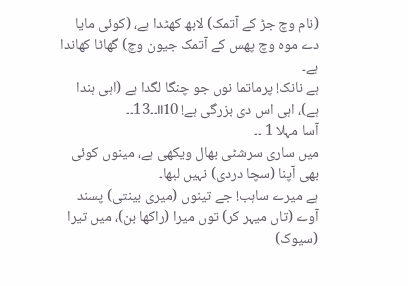(نام وچ جڑ کے آتمک) لابھ کھٹدا ہے، (کوئی مایا دے موہ وچ پھس کے آتمک جیون وچ) گھاٹا کھاندا ہے۔
ہے نانک! پرماتما نوں جو چنگا لگدا ہے (اہی ہندا ہے)، اہی اس دی بزرگی ہے! ॥10۔۔13۔۔
آسا مہلا 1 ۔۔
میں ساری سرشٹی بھال ویکھی ہے، مینوں کوئی بھی آپنا (سچا دردی) نہیں لبھا۔
ہے میرے ساہب! جے تینوں (میری بینتی) پسند آوے (تاں میہر کر) توں میرا (راکھا بن)، میں تیرا (سیوک)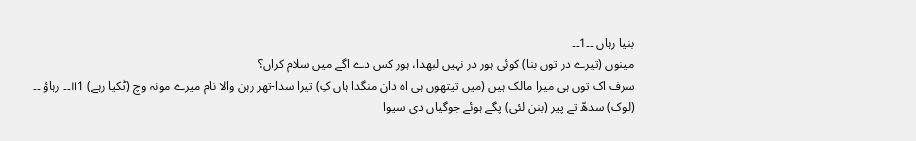بنیا رہاں ۔۔1۔۔
مینوں (تیرے در توں بنا) کوئی ہور در نہیں لبھدا، ہور کس دے اگے میں سلام کراں؟
سرف اک توں ہی میرا مالک ہیں (میں تیتھوں ہی اہ دان منگدا ہاں کِ) تیرا سدا-تھر رہن والا نام میرے مونہ وچ (ٹکیا رہے) ॥1۔۔ رہاؤ ۔۔
(لوک) سدھّ تے پیر (بنن لئی) پگے ہوئے جوگیاں دی سیوا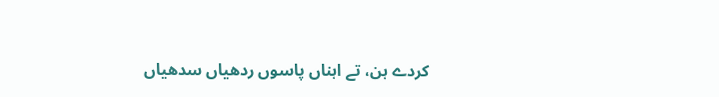کردے ہن، تے اہناں پاسوں ردھیاں سدھیاں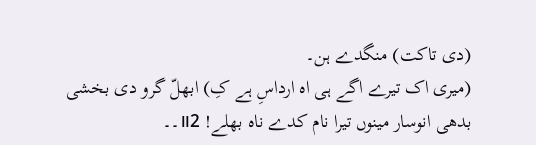(دی تاکت) منگدے ہن۔
(میری اک تیرے اگے ہی اہ ارداسِ ہے کِ) ابھلّ گرو دی بخشی بدھی انوسار مینوں تیرا نام کدے ناہ بھلے! ॥2۔۔